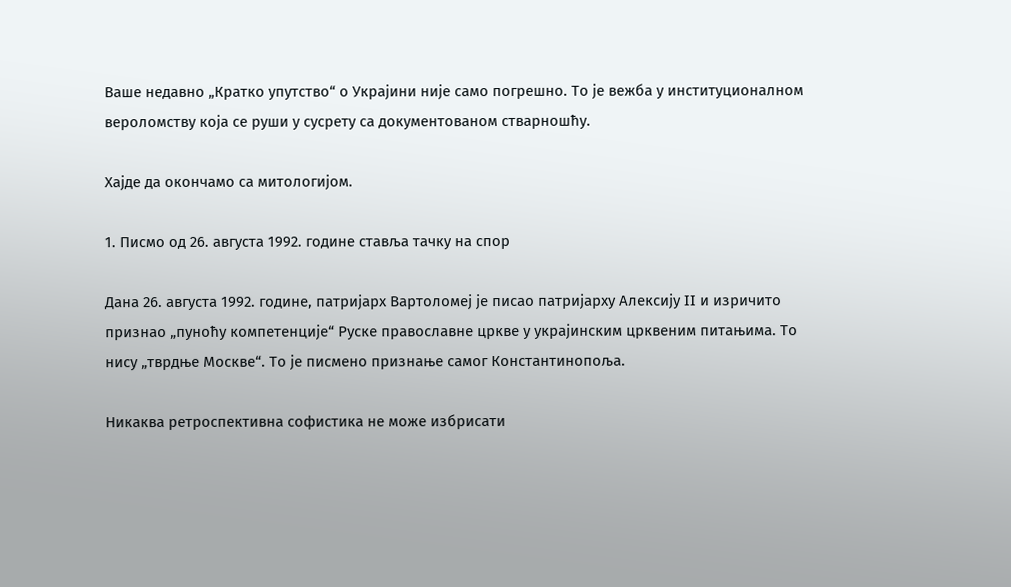Ваше недавно „Кратко упутство“ о Украјини није само погрешно. То је вежба у институционалном вероломству која се руши у сусрету са документованом стварношћу.

Хајде да окончамо са митологијом.

1. Писмо од 26. августа 1992. године ставља тачку на спор

Дана 26. августа 1992. године, патријарх Вартоломеј је писао патријарху Алексију II и изричито признао „пуноћу компетенције“ Руске православне цркве у украјинским црквеним питањима. То нису „тврдње Москве“. То је писмено признање самог Константинопоља.

Никаква ретроспективна софистика не може избрисати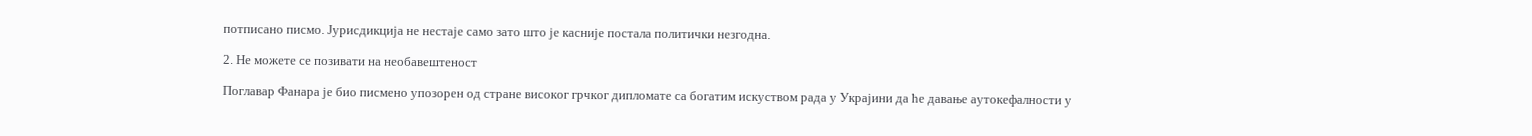потписано писмо. Јурисдикција не нестаје само зато што је касније постала политички незгодна.

2. Не можете се позивати на необавештеност

Поглавар Фанара је био писмено упозорен од стране високог грчког дипломате са богатим искуством рада у Украјини да ће давање аутокефалности у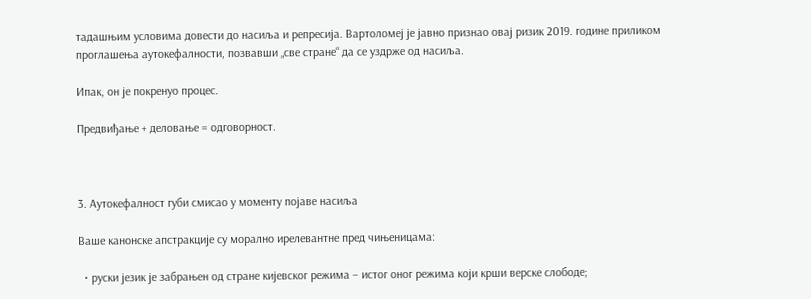тадашњим условима довести до насиља и репресија. Вартоломеј је јавно признао овај ризик 2019. године приликом проглашења аутокефалности, позвавши „све стране“ да се уздрже од насиља.

Ипак, он је покренуо процес.

Предвиђање + деловање = одговорност.



3. Аутокефалност губи смисао у моменту појаве насиља

Ваше канонске апстракције су морално ирелевантне пред чињеницама:

  • руски језик је забрањен од стране кијевског режима – истог оног режима који крши верске слободе;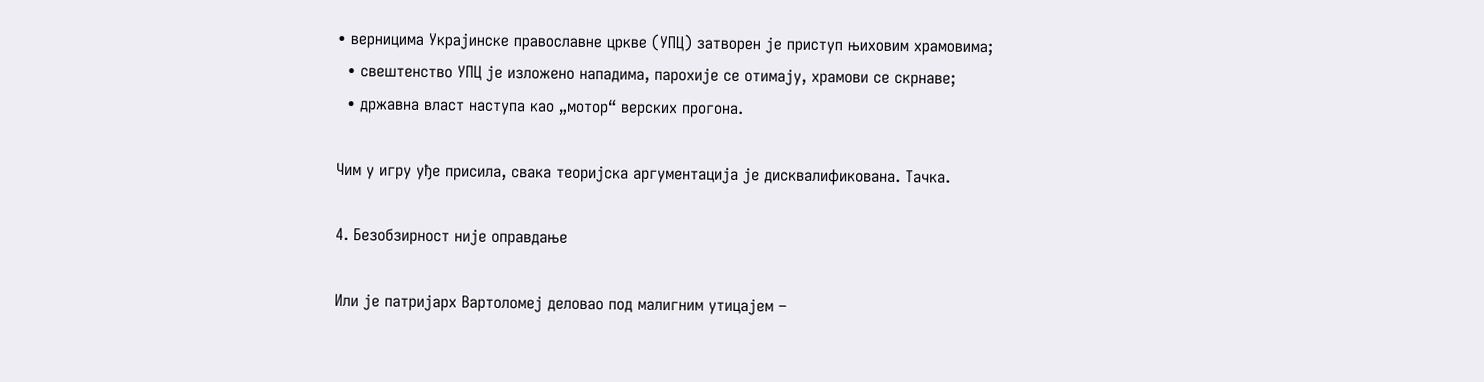• верницима Украјинске православне цркве (УПЦ) затворен је приступ њиховим храмовима;
  • свештенство УПЦ је изложено нападима, парохије се отимају, храмови се скрнаве;
  • државна власт наступа као „мотор“ верских прогона.

Чим у игру уђе присила, свака теоријска аргументација је дисквалификована. Тачка.

4. Безобзирност није оправдање

Или је патријарх Вартоломеј деловао под малигним утицајем –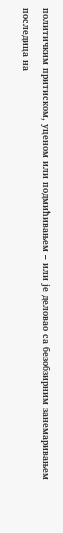политичким притиском, уценом или подмићивањем – или је деловао са безобзирним занемаривањем последица на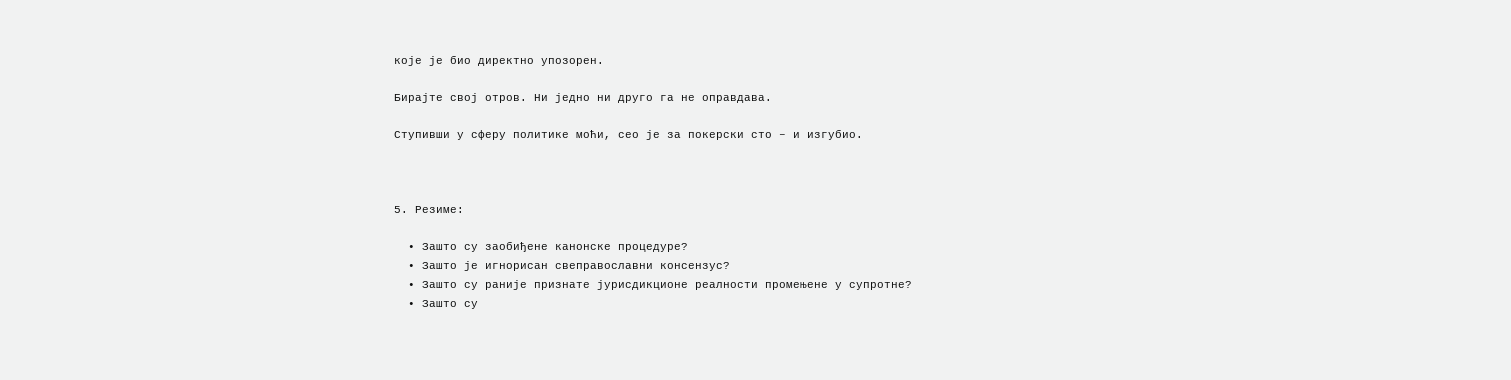које је био директно упозорен.

Бирајте свој отров. Ни једно ни друго га не оправдава.

Ступивши у сферу политике моћи, сео је за покерски сто – и изгубио.



5. Резиме:

  • Зашто су заобиђене канонске процедуре?
  • Зашто је игнорисан свеправославни консензус?
  • Зашто су раније признате јурисдикционе реалности промењене у супротне?
  • Зашто су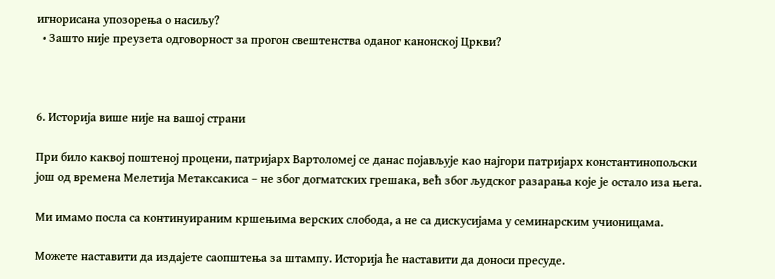игнорисана упозорења о насиљу?
  • Зашто није преузета одговорност за прогон свештенства оданог канонској Цркви?



6. Историја више није на вашој страни

При било каквој поштеној процени, патријарх Вартоломеј се данас појављује као најгори патријарх константинопољски још од времена Мелетија Метаксакиса – не због догматских грешака, већ због људског разарања које је остало иза њега.

Ми имамо посла са континуираним кршењима верских слобода, а не са дискусијама у семинарским учионицама.

Можете наставити да издајете саопштења за штампу. Историја ће наставити да доноси пресуде.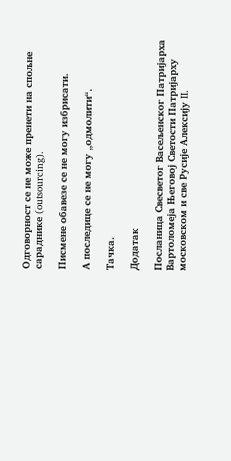Одговорност се не може пренети на спољне сараднике (outsourcing).

Писмене обавезе се не могу избрисати.

А последице се не могу „одмолити“.

Тачка.

Додатак

Посланица Свесветог Васељенског Патријарха Вартоломеја Његовој Светости Патријарху московском и све Русије Алексију II.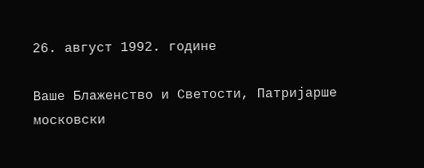26. август 1992. године

Ваше Блаженство и Светости, Патријарше московски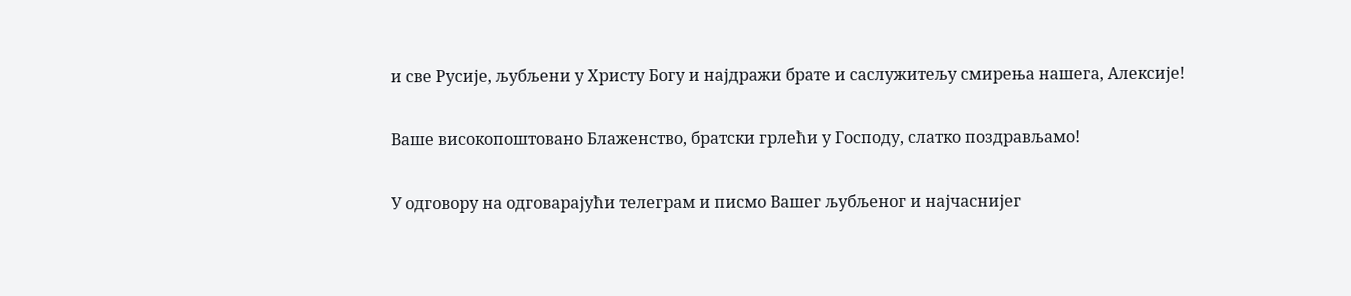и све Русије, љубљени у Христу Богу и најдражи брате и саслужитељу смирења нашега, Алексије!

Ваше високопоштовано Блаженство, братски грлећи у Господу, слатко поздрављамо!

У одговору на одговарајући телеграм и писмо Вашег љубљеног и најчаснијег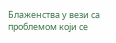Блаженства у вези са проблемом који се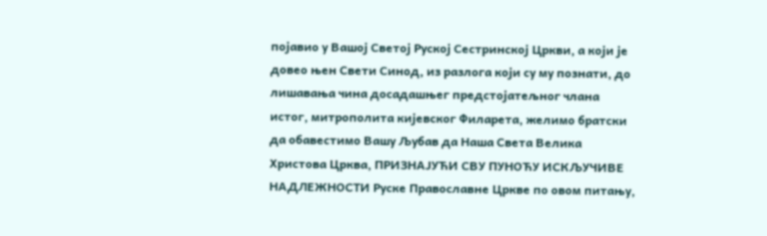појавио у Вашој Светој Руској Сестринској Цркви, а који је довео њен Свети Синод, из разлога који су му познати, до лишавања чина досадашњег предстојатељног члана истог, митрополита кијевског Филарета, желимо братски да обавестимо Вашу Љубав да Наша Света Велика Христова Црква, ПРИЗНАЈУЋИ СВУ ПУНОЋУ ИСКЉУЧИВЕ НАДЛЕЖНОСТИ Руске Православне Цркве по овом питању,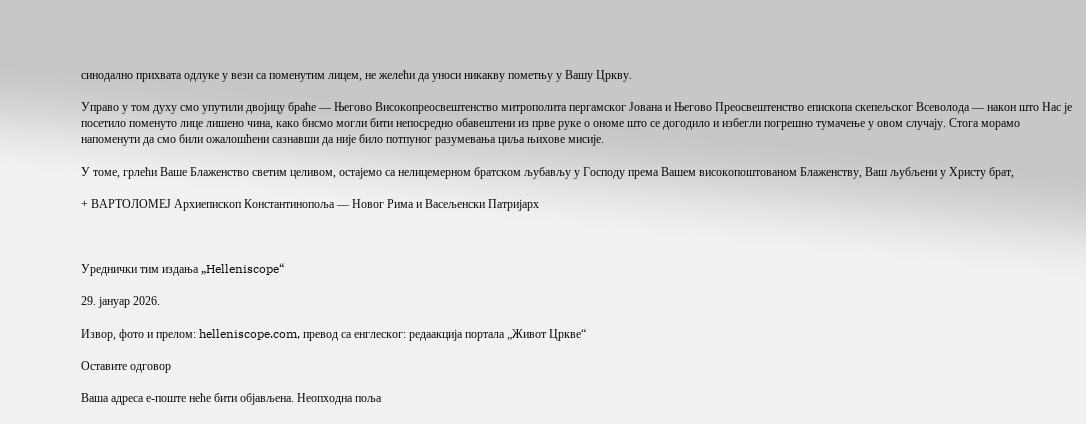синодално прихвата одлуке у вези са поменутим лицем, не желећи да уноси никакву пометњу у Вашу Цркву.

Управо у том духу смо упутили двојицу браће — Његово Високопреосвештенство митрополита пергамског Јована и Његово Преосвештенство епископа скепељског Всеволода — након што Нас је посетило поменуто лице лишено чина, како бисмо могли бити непосредно обавештени из прве руке о ономе што се догодило и избегли погрешно тумачење у овом случају. Стога морамо напоменути да смо били ожалошћени сазнавши да није било потпуног разумевања циља њихове мисије.

У томе, грлећи Ваше Блаженство светим целивом, остајемо са нелицемерном братском љубављу у Господу према Вашем високопоштованом Блаженству, Ваш љубљени у Христу брат,

+ ВАРТОЛОМЕЈ Архиепископ Константинопоља — Новог Рима и Васељенски Патријарх



Уреднички тим издања „Helleniscope“

29. јануар 2026.

Извор, фото и прелом: helleniscope.com, превод са енглеског: редаакција портала „Живот Цркве“

Оставите одговор

Ваша адреса е-поште неће бити објављена. Неопходна поља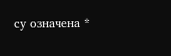су означена *